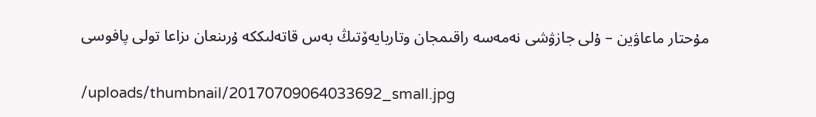مۇحتار ماعاۋين – ۇلى جازۋشى نەمەسە راقىمجان وتاربايەۆتىڭ بەس قاتەلىككە ۇرىنعان ىزاعا تولى پافوسى

/uploads/thumbnail/20170709064033692_small.jpg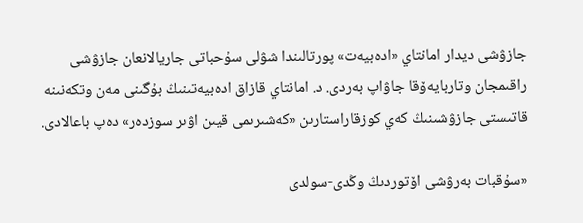جازۋشى ديدار امانتاي «ادەبيەت» پورتالىندا شۋلى سۇحباتى جاريالانعان جازۋشى راقىمجان وتاربايەۆقا جاۋاپ بەردى. د. امانتاي قازاق ادەبيەتىنىڭ بۇگىنى مەن وتكەنىنە قاتىستى جازۋشىنىڭ كەي كوزقاراستارىن «كەشىرىمى قيىن اۋىر سوزدەر» دەپ باعالادى.

«سۇقبات بەرۋشى اۆتوردىڭ وڭدى-سولدى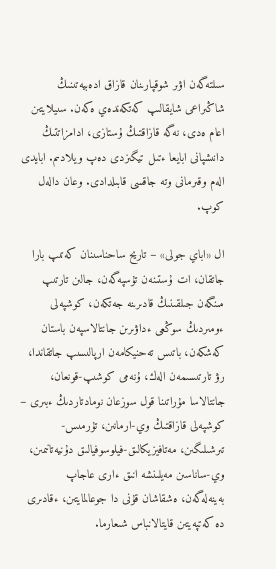سىلتەگەن اۋىر شوقپارىنان قازاق ادەبيەتىنىڭ شاڭىراعى شايقالىپ كەتكەندەي ەكەن. سىيلايتىن اعام ەدى، نەگە قازاقتىڭ ۇستازى، ادامزاتتىڭ دانىشپانى ابايعا ءتىل تيگىزدى دەپ ويلادىم. ابايدى الەم وقىرمانى وتە جاقسى قابىلدادى. وعان دالەل كوپ.

ال «اباي جولى» – تاريح ساحناسىنان كەتىپ بارا جاتقان، ات ۇستىنەن تۇسپەگەن، جالىن تارتىپ مىنگەن جىلقىنىڭ قادىرىنە جەتكەن، كوشپەلى ءومىردىڭ سوڭعى ءداۋىرىن جانتالاسپەن باستان كەشكەن، باتىس تەحنيكامەن ارپالىسىپ جاتقاندا، رۋ تارتىسىمەن الەك، ۇنەمى كوشىپ-قونعان، جانتالاسا مۇراتىنا قول سوزعان نومادتاردىڭ ءبىرى – كوشپەلى قازاقتىڭ وي-ارمانىن، تۇرمىس-تىرشىلىگىن، مەتافيزيكالىق-فيلوسوفيالىق دۇنيەتانىمىن، وي-ساناسىن مەيلىنشە انىق ءارى عاجاپ بەينەلەگەن، ەشقاشان قۇنى دا جوعالمايتىن، ءقادىرى دە كەتپەيتىن قايتالانباس شىعارما.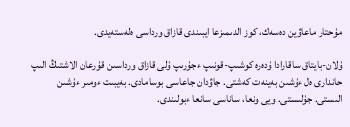مۇحتار ماعاۋين دەسەك، كوز الدىمىزعا ايبىندى قازاق ورداسى ەلەستەيدى.

ۇلان-بايتاق ساقارادا ۇدەرە كوشىپ-قونىپ ءجۇرىپ ۇلى قازاق ورداسىن قۇرعان الاشتىڭ الىپ حاندارى ەل ءۇشىن بەينەت كەشتى. جاۋدان جاعاسى بوسامادى. بەيبىت ءومىر ءۇشىن الىستى. جۇلىستى. ويى ونعا، ساناسى سانعا ءبولىندى.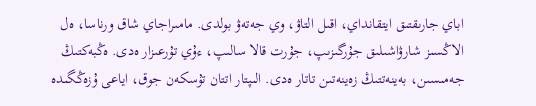اباي جارىقتىق ايتقانداي، اقىل التاۋ، وي جەتەۋ بولدى. مامىراجاي شاق ورناسا، ەل الاڭسىز شارۋاشىلىق جۇرگىزىپ، جۇرت قالا سالىپ، ءۇي تۇرعىزار ەدى. ەڭبەكتىڭ جەمىسىن، بەينەتتىڭ زەينەتىن تاتار ەدى. الىپتار اتتان تۇسكەن جوق، اياعى ۇزەڭگىدە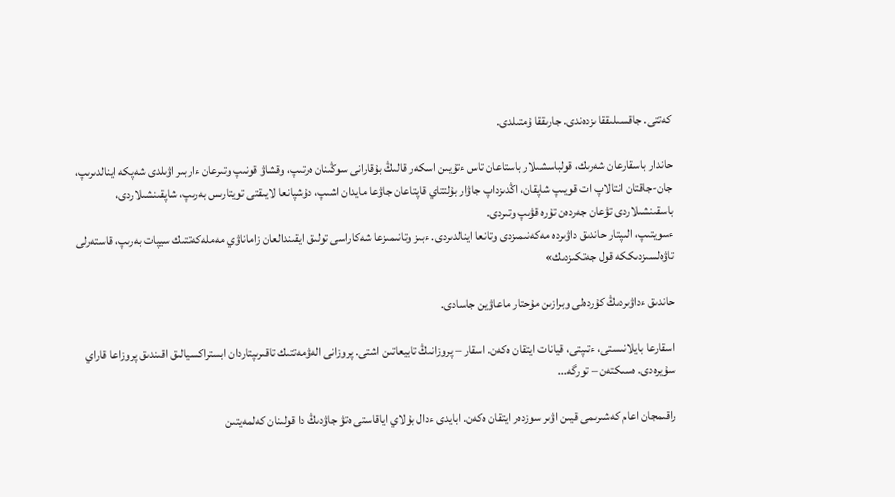كەتتى. جاقسىلىققا ىزدەندى. جارىققا ۇمتىلدى.

حاندار باسقارعان شەرىك، قولباسشىلار باستاعان تاس ءتۇيىن اسكەر قالىڭ بۇقارانى سوڭىنان ەرتىپ، وقشاۋ قونىپ وتىرعان ءاربىر اۋىلدى شەپكە اينالدىرىپ، جان-جاقتان انتالاپ ات قويىپ شاپقان، اڭدىزداپ جاۋار بۇلتتاي قاپتاعان جاۋعا مايدان اشىپ، دۇشپانعا لايىقتى تويتارىس بەرىپ، شاپقىنشىلاردى، باسقىنشىلاردى تۋعان جەردەن تۇرە قۋىپ وتىردى.
ءسويتىپ، الىپتار حاندىق داۋىردە مەكەنىمىزدى وتانعا اينالدىردى. ءبىز وتانىمىزعا شەكاراسى تولىق ايقىندالعان زاماناۋي مەملەكەتتىك سيپات بەرىپ، قاستەرلى تاۋەلسىزدىككە قول جەتكىزدىك»

حاندىق ءداۋىردىڭ كۇردەلى وبرازىن مۇحتار ماعاۋين جاسادى.

اسقارعا بايلانىستى، ءتىپتى، قيانات ايتقان ەكەن. اسقار – پروزانىڭ تابيعاتىن اشتى. پروزانى الەۋمەتتىك تاقىرىپتاردان ابستراكسيالىق اقىندىق پروزاعا قاراي سۇيرەدى. ەسىكتەن – تورگە...

راقىمجان اعام كەشىرىمى قيىن اۋىر سوزدەر ايتقان ەكەن. ابايدى ءدال بۇلاي اياقاستى ەتۋ جاۋدىڭ دا قولىنان كەلمەيتىن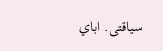سياقتى. اباي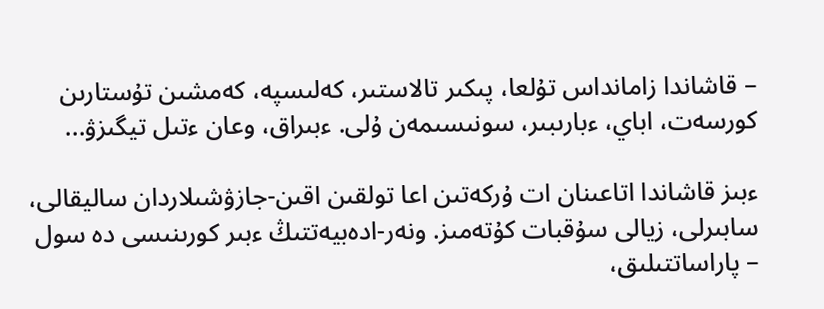– قاشاندا زامانداس تۇلعا، پىكىر تالاستىر، كەلىسپە، كەمشىن تۇستارىن كورسەت، اباي، ءبارىبىر، سونىسىمەن ۇلى. ءبىراق، وعان ءتىل تيگىزۋ...

ءبىز قاشاندا اتاعىنان ات ۇركەتىن اعا تولقىن اقىن-جازۋشىلاردان ساليقالى، سابىرلى، زيالى سۇقبات كۇتەمىز. ونەر-ادەبيەتتىڭ ءبىر كورىنىسى دە سول – پاراساتتىلىق،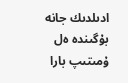ادىلدىك جانە بۇگىندە ەل ۇمىتىپ بارا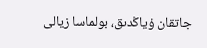جاتقان ۇياڭدىق، بولماسا زيالى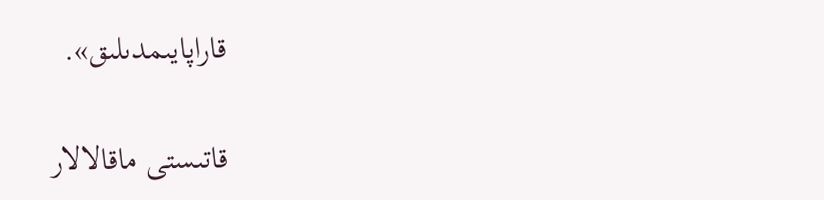قاراپايىمدىلىق».

قاتىستى ماقالالار